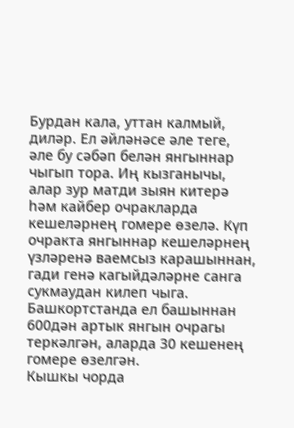Бурдан кала, уттан калмый, диләр. Ел әйләнәсе әле теге, әле бу сәбәп белән янгыннар чыгып тора. Иң кызганычы, алар зур матди зыян китерә һәм кайбер очракларда кешеләрнең гомере өзелә. Күп очракта янгыннар кешеләрнең үзләренә ваемсыз карашыннан, гади генә кагыйдәләрне санга сукмаудан килеп чыга. Башкортстанда ел башыннан 600дән артык янгын очрагы теркәлгән, аларда 30 кешенең гомере өзелгән.
Кышкы чорда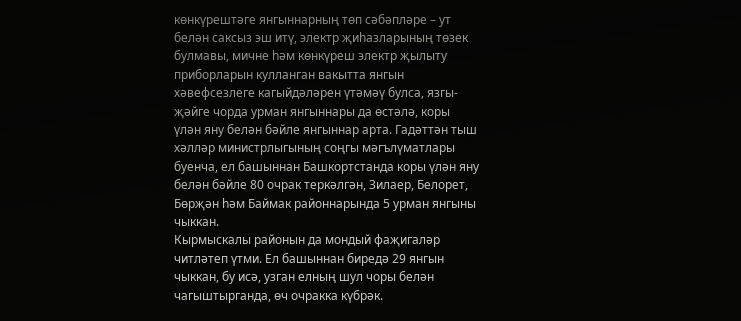көнкүрештәге янгыннарның төп сәбәпләре – ут белән саксыз эш итү, электр җиһазларының төзек булмавы, мичне һәм көнкүреш электр җылыту приборларын кулланган вакытта янгын хәвефсезлеге кагыйдәләрен үтәмәү булса, язгы-җәйге чорда урман янгыннары да өстәлә, коры үлән яну белән бәйле янгыннар арта. Гадәттән тыш хәлләр министрлыгының соңгы мәгълүматлары буенча, ел башыннан Башкортстанда коры үлән яну белән бәйле 80 очрак теркәлгән, Зилаер, Белорет, Бөрҗән һәм Баймак районнарында 5 урман янгыны чыккан.
Кырмыскалы районын да мондый фаҗигаләр читләтеп үтми. Ел башыннан биредә 29 янгын чыккан, бу исә, узган елның шул чоры белән чагыштырганда, өч очракка күбрәк.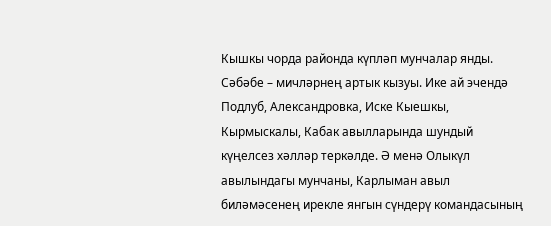Кышкы чорда районда күпләп мунчалар янды. Сәбәбе – мичләрнең артык кызуы. Ике ай эчендә Подлуб, Александровка, Иске Кыешкы, Кырмыскалы, Кабак авылларында шундый күңелсез хәлләр теркәлде. Ә менә Олыкүл авылындагы мунчаны, Карлыман авыл биләмәсенең ирекле янгын сүндерү командасының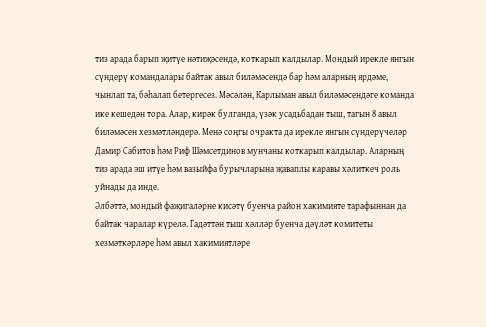тиз арада барып җитүе нәтиҗәсендә, коткарып калдылар. Мондый ирекле янгын сүндерү командалары байтак авыл биләмәсендә бар һәм аларның ярдәме, чынлап та, бәһалап бетергесез. Мәсәлән, Карлыман авыл биләмәсендәге команда ике кешедән тора. Алар, кирәк булганда, үзәк усадьбадан тыш, тагын 8 авыл биләмәсен хезмәтләндерә. Менә соңгы очракта да ирекле янгын сүндерүчеләр Дамир Сабитов һәм Риф Шәмсетдинов мунчаны коткарып калдылар. Аларның тиз арада эш итүе һәм вазыйфа бурычларына җаваплы каравы хәлиткеч роль уйнады да инде.
Әлбәттә, мондый фаҗигаләрне кисәтү буенча район хакимияте тарафыннан да байтак чаралар күрелә. Гадәттән тыш хәлләр буенча дәүләт комитеты хезмәткәрләре һәм авыл хакимиятләре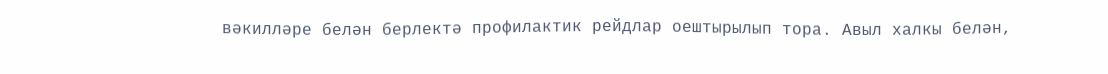вәкилләре белән берлектә профилактик рейдлар оештырылып тора. Авыл халкы белән,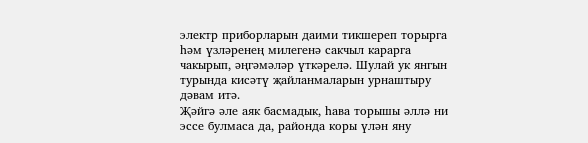электр приборларын даими тикшереп торырга һәм үзләренең милегенә сакчыл карарга чакырып, әңгәмәләр үткәрелә. Шулай ук янгын турында кисәтү җайланмаларын урнаштыру дәвам итә.
Җәйгә әле аяк басмадык, һава торышы әллә ни эссе булмаса да, районда коры үлән яну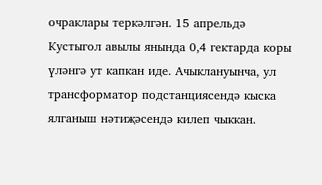очраклары теркәлгән. 15 апрельдә Кустыгол авылы янында 0,4 гектарда коры үләнгә ут капкан иде. Ачыклануынча, ул трансформатор подстанциясендә кыска ялганыш нәтиҗәсендә килеп чыккан.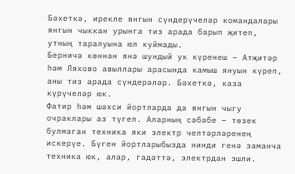Бәхеткә, ирекле янгын сүндерүчеләр командалары янгын чыккан урынга тиз арада барып җитеп, утның таралуына юл куймады.
Берничә көннән янә шундый ук күренеш – Атҗитәр һәм Ляхово авыллары арасында камыш януын күреп, аны тиз арада сүндерәләр. Бәхеткә, каза күрүчеләр юк.
Фатир һәм шәхси йортларда да янгын чыгу очраклары аз түгел. Аларның сәбәбе – төзек булмаган техника яки электр челтәрләренең искерүе. Бүген йортларыбызда нинди генә заманча техника юк, алар, гадәттә, электрдан эшли.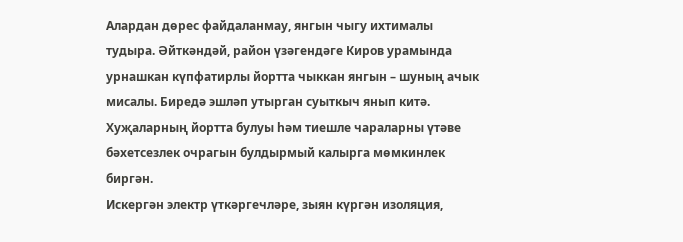Алардан дөрес файдаланмау, янгын чыгу ихтималы тудыра. Әйткәндәй, район үзәгендәге Киров урамында урнашкан күпфатирлы йортта чыккан янгын – шуның ачык мисалы. Биредә эшләп утырган суыткыч янып китә. Хуҗаларның йортта булуы һәм тиешле чараларны үтәве бәхетсезлек очрагын булдырмый калырга мөмкинлек биргән.
Искергән электр үткәргечләре, зыян күргән изоляция,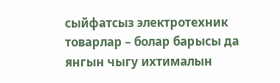сыйфатсыз электротехник товарлар – болар барысы да янгын чыгу ихтималын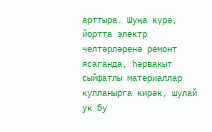арттыра. Шуңа күрә, йортта электр челтәрләренә ремонт ясаганда, һәрвакыт сыйфатлы материаллар кулланырга кирәк, шулай ук бу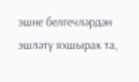эшне белгечләрдән эшләтү яхшырак та,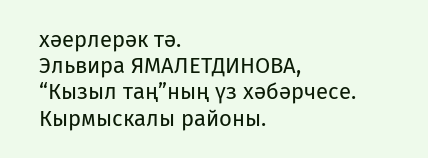хәерлерәк тә.
Эльвира ЯМАЛЕТДИНОВА,
“Кызыл таң”ның үз хәбәрчесе.
Кырмыскалы районы.